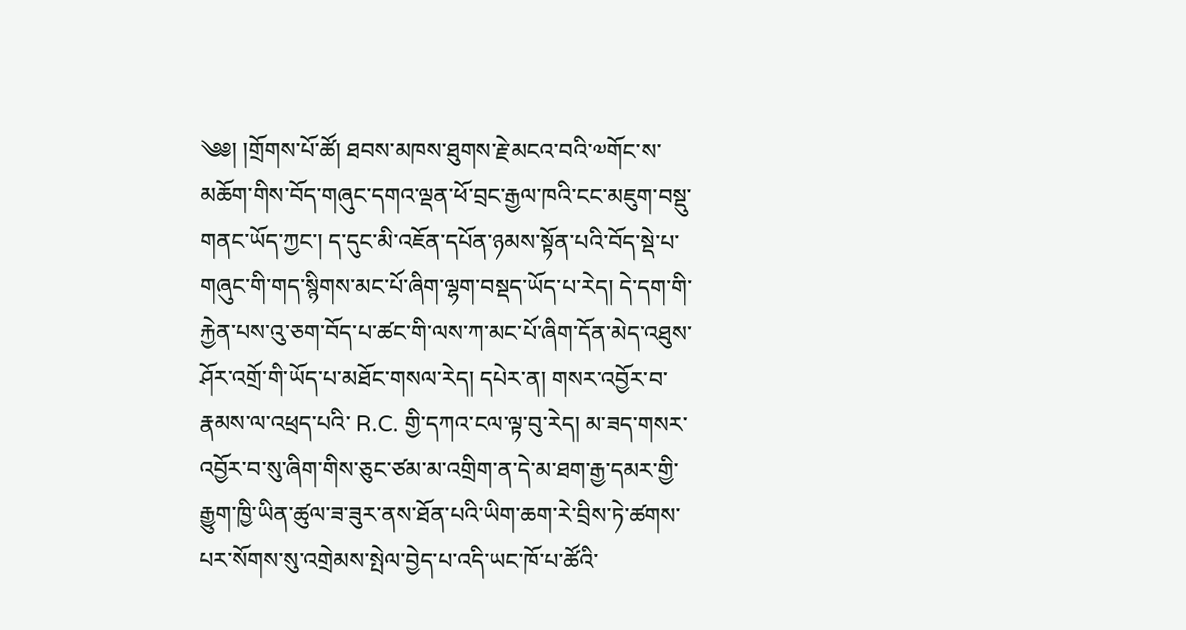༄༅། །གྲོགས་པོ་ཚོ། ཐབས་མཁས་ཐུགས་རྗེ་མངའ་བའི་༧གོང་ས་མཆོག་གིས་བོད་གཞུང་དགའ་ལྡན་ཕོ་བྲང་རྒྱལ་ཁའི་ངང་མཇུག་བསྡུ་གནང་ཡོད་ཀྱང་། ད་དུང་མི་འཇོན་དཔོན་ཉམས་སྟོན་པའི་བོད་སྡེ་པ་གཞུང་གི་གད་སྙིགས་མང་པོ་ཞིག་ལྷག་བསྡད་ཡོད་པ་རེད། དེ་དག་གི་རྐྱེན་པས་འུ་ཅག་བོད་པ་ཚང་གི་ལས་ཀ་མང་པོ་ཞིག་དོན་མེད་འཐུས་ཤོར་འགྲོ་གི་ཡོད་པ་མཐོང་གསལ་རེད། དཔེར་ན། གསར་འབྱོར་བ་རྣམས་ལ་འཕྲད་པའི་ R.C. གྱི་དཀའ་ངལ་ལྟ་བུ་རེད། མ་ཟད་གསར་འབྱོར་བ་སུ་ཞིག་གིས་ཅུང་ཙམ་མ་འགྲིག་ན་དེ་མ་ཐག་རྒྱ་དམར་གྱི་རྒྱུག་ཁྱི་ཡིན་ཚུལ་ཟ་ཟུར་ནས་ཐོན་པའི་ཡིག་ཆག་རེ་བྲིས་ཏེ་ཚགས་པར་སོགས་སུ་འགྲེམས་སྤེལ་བྱེད་པ་འདི་ཡང་ཁོ་པ་ཚོའི་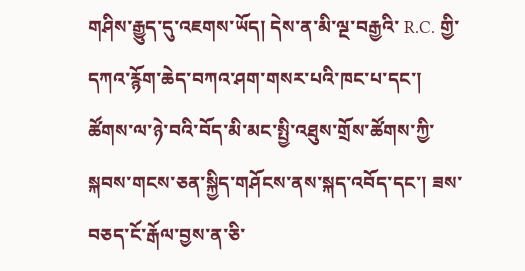གཤིས་རྒྱུད་དུ་འཇགས་ཡོད། དེས་ན་མི་ལྔ་བརྒྱའི་ R.C. གྱི་དཀའ་རྙོག་ཆེད་བཀའ་ཤག་གསར་པའི་ཁང་པ་དང་། ཚོགས་ལ་ཉེ་བའི་བོད་མི་མང་སྤྱི་འཐུས་གྲོས་ཚོགས་ཀྱི་སྐབས་གངས་ཅན་སྐྱིད་གཤོངས་ནས་སྐད་འབོད་དང་། ཟས་བཅད་ངོ་རྒོལ་བྱས་ན་ཅི་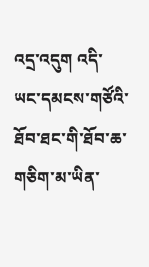འདྲ་འདུག འདི་ཡང་དམངས་གཙོའི་ཐོབ་ཐང་གི་ཐོབ་ཆ་གཅིག་མ་ཡིན་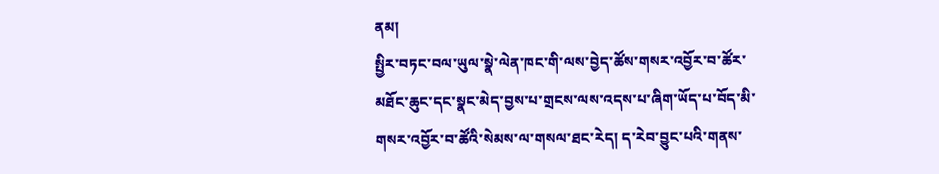ནམ།
སྤྱིར་བཏང་བལ་ཡུལ་སྣེ་ལེན་ཁང་གི་ལས་བྱེད་ཚོས་གསར་འབྱོར་བ་ཚོར་མཐོང་ཆུང་དང་སྣང་མེད་བྱས་པ་གྲངས་ལས་འདས་པ་ཞིག་ཡོད་པ་བོད་མི་གསར་འབྱོར་བ་ཚོའི་སེམས་ལ་གསལ་ཐང་རེད། ད་རེབ་བྱུང་པའི་གནས་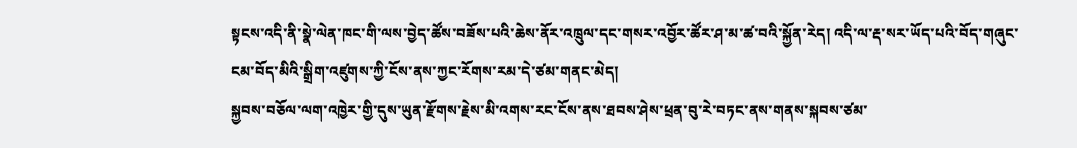སྟངས་འདི་ནི་སྣེ་ལེན་ཁང་གི་ལས་བྱེད་ཚོས་བཟོས་པའི་ཆེས་ནོར་འཁྲུལ་དང་གསར་འབྱོར་ཚོར་ཤ་མ་ཚ་བའི་སྐྱོན་རེད། འདི་ལ་རྡ་སར་ཡོད་པའི་བོད་གཞུང་ངམ་བོད་མིའི་སྒྲིག་འཛུགས་ཀྱི་ངོས་ནས་ཀྱང་རོགས་རམ་དེ་ཙམ་གནང་མེད།
སྐྱབས་བཅོལ་ལག་འཁྱེར་གྱི་དུས་ཡུན་རྫོགས་རྗེས་མི་འགས་རང་ངོས་ནས་ཐབས་ཤེས་ཕྲན་བུ་རེ་བཏང་ནས་གནས་སྐབས་ཙམ་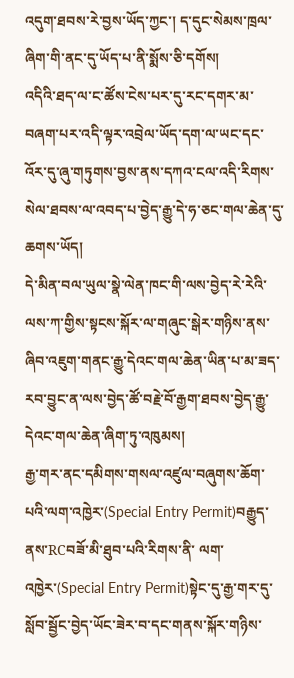འདུག་ཐབས་རེ་བྱས་ཡོད་ཀྱང་། ད་དུང་སེམས་ཁྲལ་ཞིག་གི་ནང་དུ་ཡོད་པ་ནི་སྨོས་ཅི་དགོས།
འདིའི་ཐད་ལ་ང་ཚོས་ངེས་པར་དུ་རང་དགར་མ་བཞག་པར་འདི་ལྟར་འབྲེལ་ཡོད་དག་ལ་ཡང་དང་འོར་དུ་ཞུ་གཏུགས་བྱས་ནས་དཀའ་ངལ་འདི་རིགས་སེལ་ཐབས་ལ་འབད་པ་བྱེད་རྒྱུ་དེ་ཧ་ཅང་གལ་ཆེན་དུ་ཆགས་ཡོད།
དེ་མིན་བལ་ཡུལ་སྣེ་ལེན་ཁང་གི་ལས་བྱེད་རེ་རེའི་ལས་ཀ་གྱིས་སྟངས་སྐོར་ལ་གཞུང་སྒེར་གཉིས་ནས་ཞིབ་འཇུག་གནང་རྒྱུ་དེའང་གལ་ཆེན་ཡིན་པ་མ་ཟད་རབ་བྱུང་ན་ལས་བྱེད་ཚོ་བརྗེ་བོ་རྒྱག་ཐབས་བྱེད་རྒྱུ་དེའང་གལ་ཆེན་ཞིག་ཏུ་འཁུམས།
རྒྱ་གར་ནང་དམིགས་གསལ་འཛུལ་བཞུགས་ཆོག་པའི་ལག་འཁྱེར་(Special Entry Permit)བརྒྱུད་ནས་RCབཟོ་མི་ཐུབ་པའི་རིགས་ནི་ ལག་འཁྱེར་(Special Entry Permit)སྟེང་དུ་རྒྱ་གར་དུ་སློབ་སྦྱོང་བྱེད་ཡོང་ཟེར་བ་དང་གནས་སྐོར་གཉིས་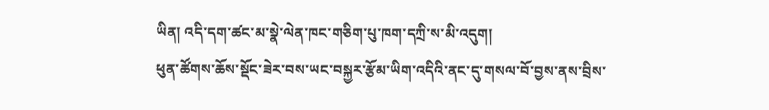ཡིན། འདི་དག་ཚང་མ་སྣེ་ལེན་ཁང་གཅིག་པུ་ཁག་དཀྲི་ས་མི་འདུག།
ཕུན་ཚོགས་ཆོས་སྡོང་ཟེར་བས་ཡང་བསྐྱར་རྩོམ་ཡིག་འདིའི་ནང་དུ་གསལ་བོ་བྱས་ནས་བྲིས་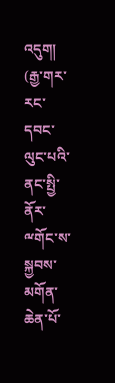འདུག།
(རྒྱ་གར་རང་དབང་ལུང་པའི་ནང་སྤྱི་ནོར་ྋགོང་ས་སྐྱབས་མགོན་ཆེན་པོ་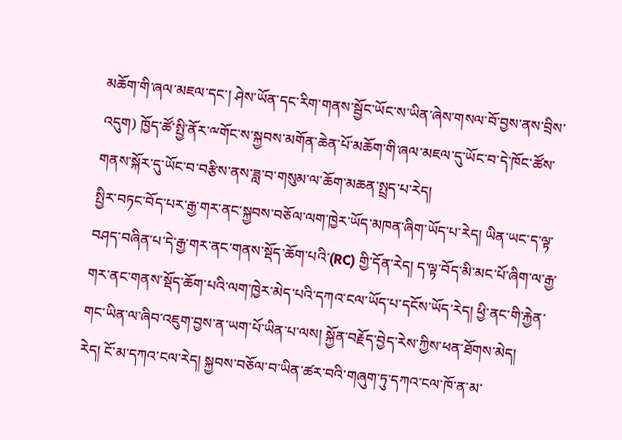མཆོག་གི་ཞལ་མཇལ་དང་། ཤེས་ཡོན་དང་རིག་གནས་སྦྱོང་ཡོང་ས་ཡིན་ཞེས་གསལ་བོ་བྱས་ནས་བྲིས་འདུག) ཁྱོད་ཚོ་སྤྱི་ནོར་ྋགོང་ས་སྐྱབས་མགོན་ཆེན་པོ་མཆོག་གི་ཞལ་མཇལ་དུ་ཡོང་བ་དེ་ཁོང་ཚོས་གནས་སྐོར་དུ་ཡོང་བ་བརྩིས་ནས་ཟླ་བ་གསུམ་ལ་ཆོག་མཆན་སྤྲད་པ་རེད།
སྤྱིར་བཏང་བོད་པར་རྒྱ་གར་ནང་སྐྱབས་བཅོལ་ལག་ཁྱེར་ཡོད་མཁན་ཞིག་ཡོད་པ་རེད། ཡིན་ཡང་ད་ལྟ་བཤད་བཞིན་པ་དེ་རྒྱ་གར་ནང་གནས་སྡོད་ཆོག་པའི་(RC) གྱི་དོན་རེད། ད་ལྟ་བོད་མི་མང་པོ་ཞིག་ལ་རྒྱ་གར་ནང་གནས་སྡོད་ཆོག་པའི་ལག་ཁྱེར་མེད་པའི་དཀའ་ངལ་ཡོད་པ་དངོས་ཡོད་རེད། ཕྱི་ནང་གི་རྐྱེན་གང་ཡིན་ལ་ཞིབ་འཇུག་བྱས་ན་ཡག་པོ་ཡིན་པ་ལས། སྐྱོན་བརྗོད་བྱེད་རེས་ཀྱིས་ཕན་ཐོགས་མེད།
རེད། ངོ་མ་དཀའ་ངལ་རེད། སྐྱབས་བཅོལ་བ་ཡིན་ཚར་བའི་གཞུག་ཏུ་དཀའ་ངལ་ཁོ་ན་མ་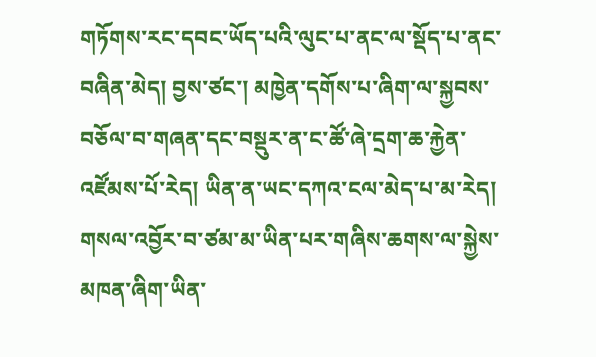གཏོགས་རང་དབང་ཡོད་པའི་ལུང་པ་ནང་ལ་སྡོད་པ་ནང་བཞིན་མེད། བྱས་ཙང་། མཁྱེན་དགོས་པ་ཞིག་ལ་སྐྱབས་བཅོལ་བ་གཞན་དང་བསྡུར་ན་ང་ཚོ་ཞེ་དྲག་ཆ་རྐྱེན་འཛོམས་པོ་རེད། ཡིན་ན་ཡང་དཀའ་ངལ་མེད་པ་མ་རེད། གསལ་འབྱོར་བ་ཙམ་མ་ཡིན་པར་གཞིས་ཆགས་ལ་སྐྱེས་མཁན་ཞིག་ཡིན་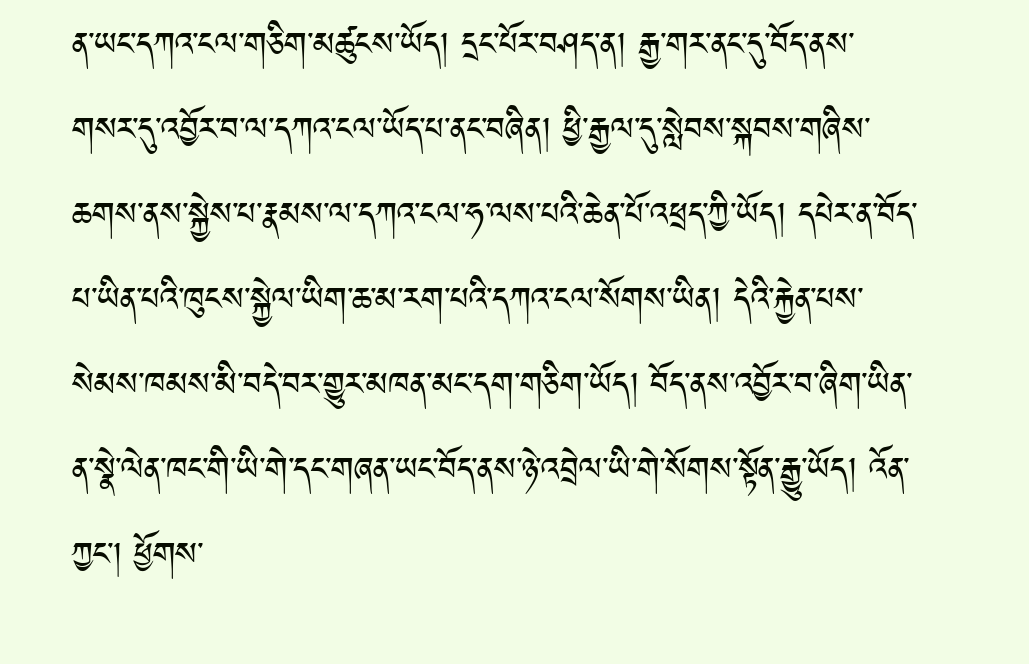ན་ཡང་དཀའ་ངལ་གཅིག་མཚུངས་ཡོད། དྲང་པོར་བཤད་ན། རྒྱ་གར་ནང་དུ་བོད་ནས་གསར་དུ་འབྱོར་བ་ལ་དཀའ་ངལ་ཡོད་པ་ནང་བཞིན། ཕྱི་རྒྱལ་དུ་སླེབས་སྐབས་གཞིས་ཆགས་ནས་སྐྱེས་པ་རྣམས་ལ་དཀའ་ངལ་ཧ་ལས་པའི་ཆེན་པོ་འཕྲད་ཀྱི་ཡོད། དཔེར་ན་བོད་པ་ཡིན་པའི་ཁུངས་སྐྱེལ་ཡིག་ཆ་མ་རག་པའི་དཀའ་ངལ་སོགས་ཡིན། དེའི་རྐྱེན་པས་སེམས་ཁམས་མི་བདེ་བར་གྱུར་མཁན་མང་དག་གཅིག་ཡོད། བོད་ནས་འབྱོར་བ་ཞིག་ཡིན་ན་སྣེ་ལེན་ཁང་གི་ཡི་གེ་དང་གཞན་ཡང་བོད་ནས་ཉེ་འབྲེལ་ཡི་གེ་སོགས་སྟོན་རྒྱུ་ཡོད། འོན་ཀྱང་། ཕྱོགས་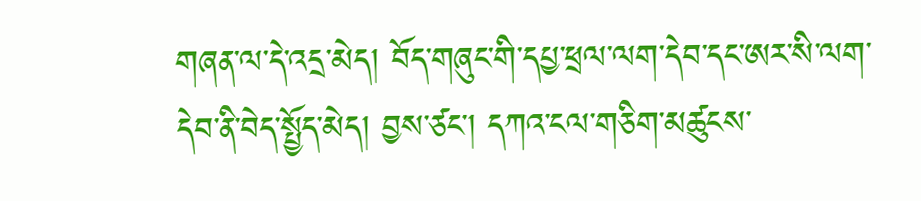གཞན་ལ་དེ་འདྲ་མེད། བོད་གཞུང་གི་དཔྱ་ཕྲལ་ལག་དེབ་དང་ཨར་སི་ལག་དེབ་ནི་བེད་སྤྱོད་མེད། བྱས་ཙང་། དཀའ་ངལ་གཅིག་མཚུངས་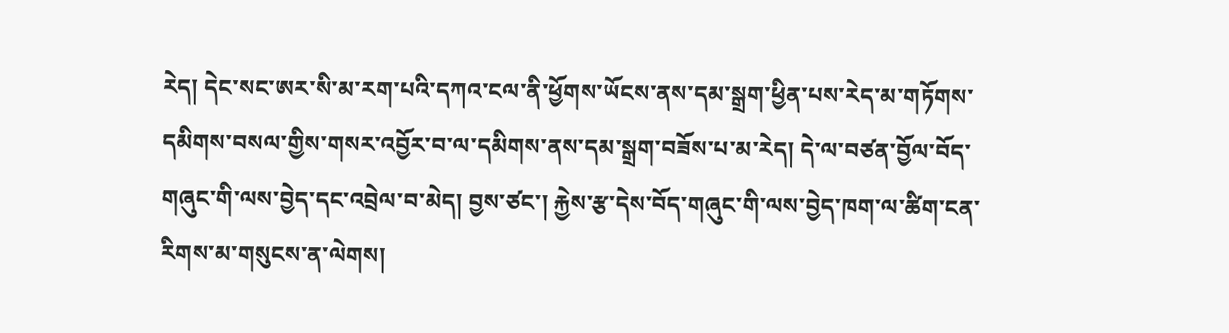རེད། དེང་སང་ཨར་སི་མ་རག་པའི་དཀའ་ངལ་ནི་ཕྱོགས་ཡོངས་ནས་དམ་སྒྲག་ཕྱིན་པས་རེད་མ་གཏོགས་དམིགས་བསལ་གྱིས་གསར་འབྱོར་བ་ལ་དམིགས་ནས་དམ་སྒྲག་བཟོས་པ་མ་རེད། དེ་ལ་བཙན་བྱོལ་བོད་གཞུང་གི་ལས་བྱེད་དང་འབྲེལ་བ་མེད། བྱས་ཙང་། རྐྱེས་རྩ་དེས་བོད་གཞུང་གི་ལས་བྱེད་ཁག་ལ་ཚིག་ངན་རིགས་མ་གསུངས་ན་ལེགས།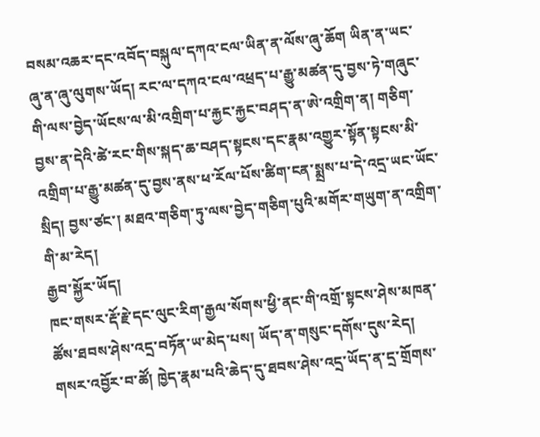བསམ་འཆར་དང་འབོད་བསྐུལ་དཀའ་ངལ་ཡིན་ན་ལོས་ཞུ་ཆོག ཡིན་ན་ཡང་ཞུ་ན་ཞུ་ལུགས་ཡོད། རང་ལ་དཀའ་ངལ་འཕྲད་པ་རྒྱུ་མཚན་དུ་བྱས་ཏེ་གཞུང་གི་ལས་བྱེད་ཡོངས་ལ་མི་འགྲིག་པ་རྐྱང་རྐྱང་བཤད་ན་ཨེ་འགྲིག་ན། གཅིག་བྱས་ན་དེའི་ཚེ་རང་གིས་སྐད་ཆ་བཤད་སྟངས་དང་རྣམ་འགྱུར་སྟོན་སྟངས་མི་འགྲིག་པ་རྒྱུ་མཚན་དུ་བྱས་ནས་ཕ་རོལ་པོས་ཚིག་ངན་སྨྲས་པ་དེ་འདྲ་ཡང་ཡོང་སྲིད། བྱས་ཙང་། མཐའ་གཅིག་ཏུ་ལས་བྱེད་གཅིག་པུའི་མགོར་གཡུག་ན་འགྲིག་གི་མ་རེད།
རྒྱབ་སྐྱོར་ཡོད།
ཁང་གསར་རྡོ་རྗེ་དང་ལུང་རིག་རྒྱལ་སོགས་ཕྱི་ནང་གི་འགྲོ་སྟངས་ཤེས་མཁན་ཚོས་ཐབས་ཤེས་འདྲ་བཏོན་ཡ་མེད་པས། ཡོད་ན་གསུང་དགོས་དུས་རེད།
གསར་འབྱོར་བ་ཚོ། ཁྱེད་རྣམ་པའི་ཆེད་དུ་ཐབས་ཤེས་འདྲ་ཡོད་ན་དྲ་གྲོགས་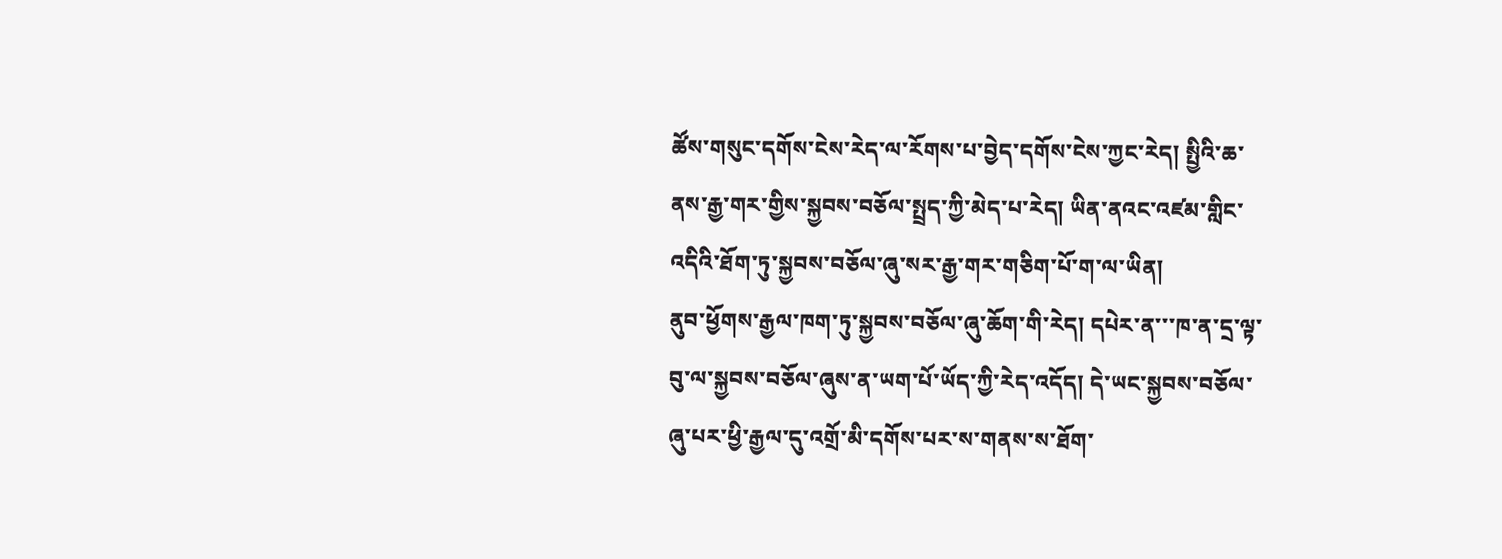ཚོས་གསུང་དགོས་ངེས་རེད་ལ་རོགས་པ་བྱེད་དགོས་ངེས་ཀྱང་རེད། སྤྱིའི་ཆ་ནས་རྒྱ་གར་གྱིས་སྐྱབས་བཅོལ་སྤྲད་ཀྱི་མེད་པ་རེད། ཡིན་ནའང་འཛམ་གླིང་འདིའི་ཐོག་ཏུ་སྐྱབས་བཅོལ་ཞུ་སར་རྒྱ་གར་གཅིག་པོ་ག་ལ་ཡིན།
ནུབ་ཕྱོགས་རྒྱལ་ཁག་ཏུ་སྐྱབས་བཅོལ་ཞུ་ཆོག་གི་རེད། དཔེར་ན་་་ཁ་ན་དྲ་ལྟ་བུ་ལ་སྐྱབས་བཅོལ་ཞུས་ན་ཡག་པོ་ཡོད་ཀྱི་རེད་འདོད། དེ་ཡང་སྐྱབས་བཅོལ་ཞུ་པར་ཕྱི་རྒྱལ་དུ་འགྲོ་མི་དགོས་པར་ས་གནས་ས་ཐོག་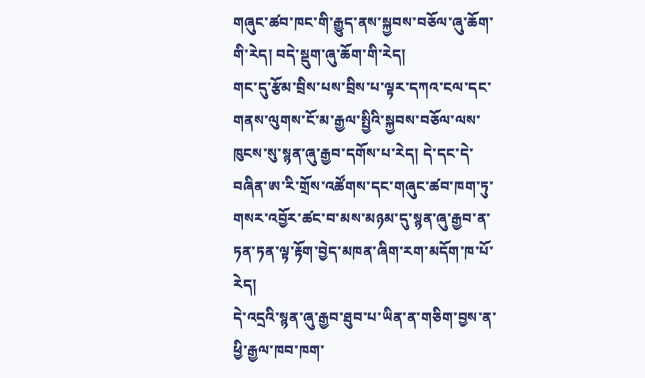གཞུང་ཚབ་ཁང་གི་རྒྱུད་ནས་སྐྱབས་བཅོལ་ཞུ་ཆོག་གི་རེད། བདེ་སྡུག་ཞུ་ཆོག་གི་རེད།
གང་དུ་རྩོམ་བྲིས་པས་བྲིས་པ་ལྟར་དཀའ་ངལ་དང་གནས་ལུགས་ངོ་མ་རྒྱལ་སྤྱིའི་སྐྱབས་བཅོལ་ལས་ཁུངས་སུ་སྙན་ཞུ་རྒྱབ་དགོས་པ་རེད། དེ་དང་དེ་བཞིན་ཨ་རི་གྲོས་འཚོགས་དང་གཞུང་ཚབ་ཁག་ཏུ་གསར་འབྱོར་ཚང་བ་མས་མཉམ་དུ་སྙན་ཞུ་རྒྱབ་ན་ཏན་ཏན་ལྟ་རྟོག་བྱེད་མཁན་ཞིག་རག་མདོག་ཁ་པོ་རེད།
དེ་འདྲའི་སྙན་ཞུ་རྒྱབ་ཐུབ་པ་ཡིན་ན་གཅིག་བྱས་ན་ཕྱི་རྒྱལ་ཁབ་ཁག་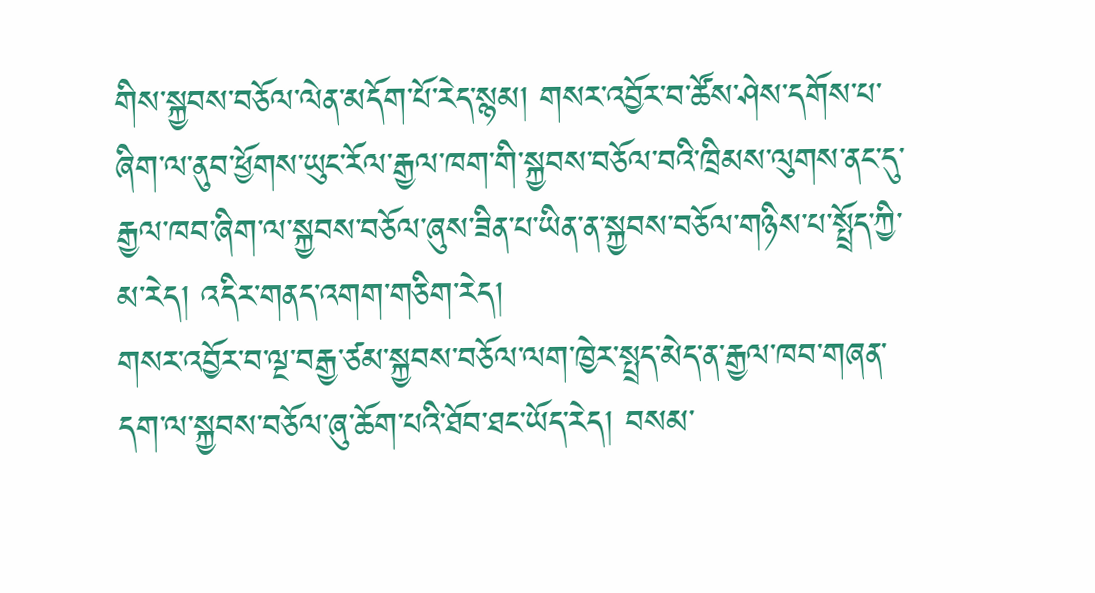གིས་སྐྱབས་བཅོལ་ལེན་མདོག་པོ་རེད་སྙམ། གསར་འབྱོར་བ་ཚོས་ཤེས་དགོས་པ་ཞིག་ལ་ནུབ་ཕྱོགས་ཡུང་རོལ་རྒྱལ་ཁག་གི་སྐྱབས་བཅོལ་བའི་ཁྲིམས་ལུགས་ནང་དུ་རྒྱལ་ཁབ་ཞིག་ལ་སྐྱབས་བཅོལ་ཞུས་ཟིན་པ་ཡིན་ན་སྐྱབས་བཅོལ་གཉིས་པ་སྤྲོད་ཀྱི་མ་རེད། འདིར་གནད་འགག་གཅིག་རེད།
གསར་འབྱོར་བ་ལྔ་བརྒྱ་ཙམ་སྐྱབས་བཅོལ་ལག་ཁྱེར་སྤྲད་མེད་ན་རྒྱལ་ཁབ་གཞན་དག་ལ་སྐྱབས་བཅོལ་ཞུ་ཆོག་པའི་ཐོབ་ཐང་ཡོད་རེད། བསམ་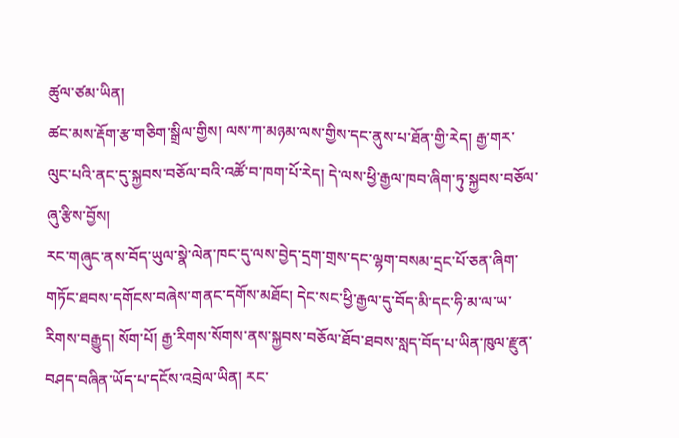ཚུལ་ཙམ་ཡིན།
ཚང་མས་རྡོག་རྩ་གཅིག་སྒྲིལ་གྱིས། ལས་ཀ་མཉམ་ལས་གྱིས་དང་ནུས་པ་ཐོན་གྱི་རེད། རྒྱ་གར་ལུང་པའི་ནང་དུ་སྐྱབས་བཅོལ་བའི་འཚོ་བ་ཁག་པོ་རེད། དེ་ལས་ཕྱི་རྒྱལ་ཁབ་ཞིག་ཏུ་སྐྱབས་བཅོལ་ཞུ་རྩིས་བྱོས།
རང་གཞུང་ནས་བོད་ཡུལ་སྣེ་ལེན་ཁང་དུ་ལས་བྱེད་དྲག་གྲས་དང་ལྷག་བསམ་དྲང་པོ་ཅན་ཞིག་གཏོང་ཐབས་དགོངས་བཞེས་གནང་དགོས་མཐོང། དེང་སང་ཕྱི་རྒྱལ་དུ་བོད་མི་དང་ཧི་མ་ལ་ཡ་རིགས་བརྒྱུད། སོག་པོ། རྒྱ་རིགས་སོགས་ནས་སྐྱབས་བཅོལ་ཐོབ་ཐབས་སླད་བོད་པ་ཡིན་ཁུལ་རྫུན་བཤད་བཞིན་ཡོད་པ་དངོས་འབྲེལ་ཡིན། རང་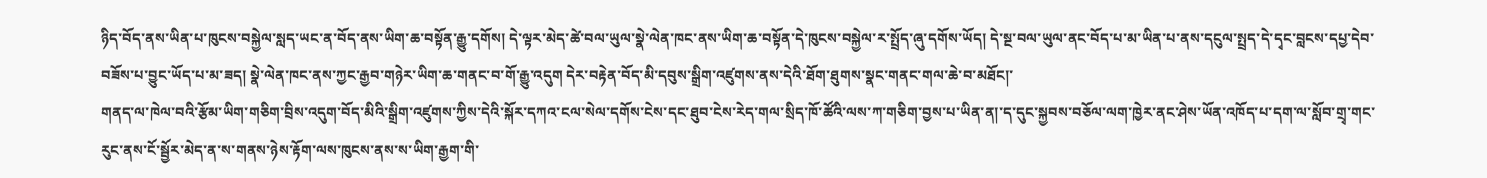ཉིད་བོད་ནས་ཡིན་པ་ཁུངས་བསྐྱེལ་སླད་ཡང་ན་བོད་ནས་ཡིག་ཆ་བསྟོན་རྒྱུ་དགོས། དེ་ལྟར་མེད་ཚེ་བལ་ཡུལ་སྣེ་ལེན་ཁང་ནས་ཡིག་ཆ་བསྟོན་དེ་ཁུངས་བསྐྱེལ་ར་སྤྲོད་ཞུ་དགོས་ཡོད། དེ་སྔ་བལ་ཡུལ་ནང་བོད་པ་མ་ཡིན་པ་ནས་དངུལ་སྤྲད་དེ་དྭང་བླངས་དཔྱ་དེབ་བཟོས་པ་བྱུང་ཡོད་པ་མ་ཟད། སྣེ་ལེན་ཁང་ནས་ཀྱང་རྒྱབ་གཉེར་ཡིག་ཆ་གནང་བ་གོ་རྒྱུ་འདུག དེར་བརྟེན་བོད་མི་དབུས་སྒྲིག་འཛུགས་ནས་དེའི་ཐོག་ཐུགས་སྣང་གནང་གལ་ཆེ་བ་མཐོང།་
གནད་ལ་ཁེལ་བའི་རྩོམ་ཡིག་གཅིག་བྲིས་འདུག་བོད་མིའི་སྒྲིག་འཛུགས་ཀྱིས་དེའི་སྐོར་དཀའ་ངལ་སེལ་དགོས་ངེས་དང་ཐུབ་ངེས་རེད་གལ་སྲིད་ཁོ་ཚོའི་ལས་ཀ་གཅིག་བྱས་པ་ཡིན་ན།་ད་དུང་སྐྱབས་བཅོལ་ལག་ཁྱེར་ནང་ཤེས་ཡོན་འཁོད་པ་དག་ལ་སློབ་གྲྭ་གང་རུང་ནས་ངོ་སྦྱོར་མེད་ན་ས་གནས་ཉེས་རྟོག་ལས་ཁུངས་ནས་ས་ཡིག་རྒྱག་གི་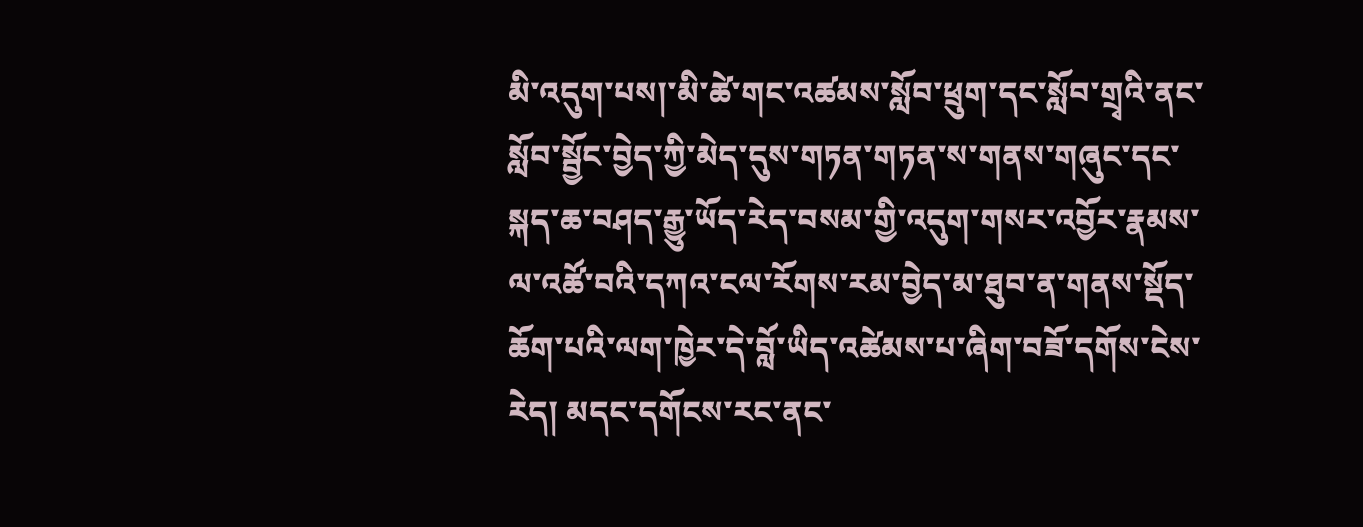མི་འདུག་པས།་མི་ཚེ་གང་འཚམས་སློབ་ཕྲུག་དང་སློབ་གྲྭའི་ནང་སློབ་སྦྱོང་བྱེད་ཀྱི་མེད་དུས་གཏན་གཏན་ས་གནས་གཞུང་དང་སྐད་ཆ་བཤད་རྒྱུ་ཡོད་རེད་བསམ་གྱི་འདུག་གསར་འབྱོར་རྣམས་ལ་འཚོ་བའི་དཀའ་ངལ་རོགས་རམ་བྱེད་མ་ཐུབ་ན་གནས་སྡོད་ཆོག་པའི་ལག་ཁྱེར་དེ་བློ་ཡིད་འཚེམས་པ་ཞིག་བཟོ་དགོས་ངེས་རེད། མདང་དགོངས་རང་ནང་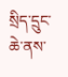སྲིད་དྲུང་ཆེ་ནས་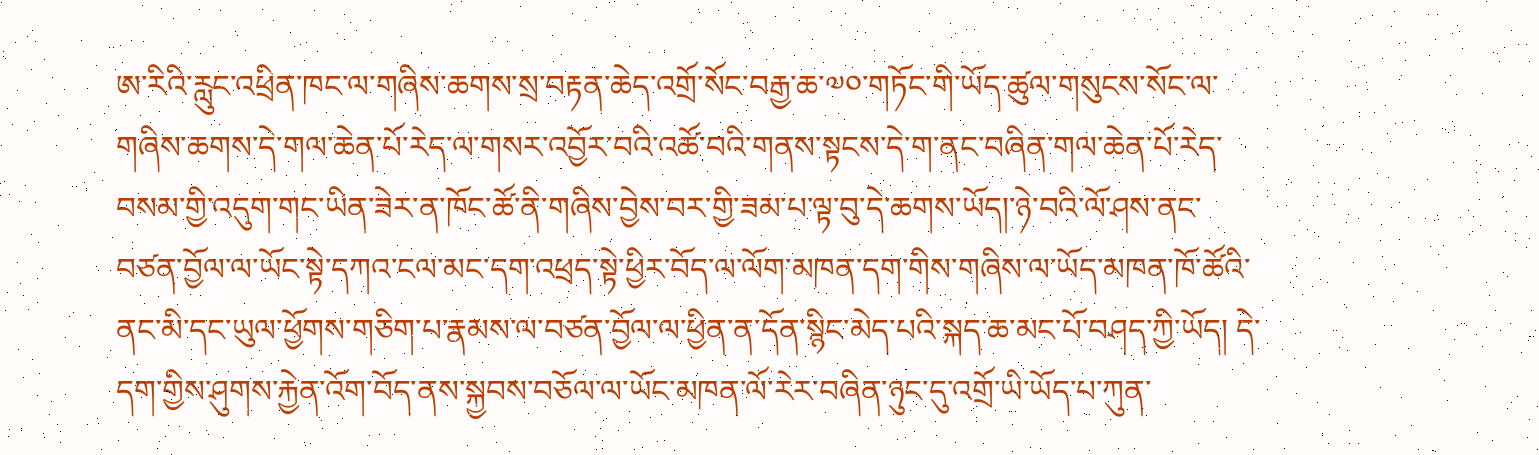ཨ་རིའི་རླུང་འཕྲིན་ཁང་ལ་གཞིས་ཆགས་སྲ་བརྟན་ཆེད་འགྲོ་སོང་བརྒྱ་ཆ་༧༠་གཏོང་གི་ཡོད་ཚུལ་གསུངས་སོང་ལ་གཞིས་ཆགས་དེ་གལ་ཆེན་པོ་རེད་ལ་གསར་འབྱོར་བའི་འཚོ་བའི་གནས་སྟངས་དེ་ག་ནང་བཞིན་གལ་ཆེན་པོ་རེད་བསམ་གྱི་འདུག་གང་ཡིན་ཟེར་ན་ཁོང་ཚོ་ནི་གཞིས་བྱེས་བར་གྱི་ཟམ་པ་ལྟ་བུ་དེ་ཆགས་ཡོད།་ཉེ་བའི་ལོ་ཤས་ནང་བཙན་བྱོལ་ལ་ཡོང་སྟེ་དཀའ་ངལ་མང་དག་འཕྲད་སྟེ་ཕྱིར་བོད་ལ་ལོག་མཁན་དག་གིས་གཞིས་ལ་ཡོད་མཁན་ཁོ་ཚོའི་ནང་མི་དང་ཡུལ་ཕྱོགས་གཅིག་པ་རྣམས་ལ་བཙན་བྱོལ་ལ་ཕྱིན་ན་དོན་སྙིང་མེད་པའི་སྐད་ཆ་མང་པོ་བཤད་ཀྱི་ཡོད། དེ་དག་གྱིས་ཤུགས་རྐྱེན་འོག་བོད་ནས་སྐྱབས་བཅོལ་ལ་ཡོང་མཁན་ལོ་རེར་བཞིན་ཉུང་དུ་འགྲོ་ཡི་ཡོད་པ་ཀུན་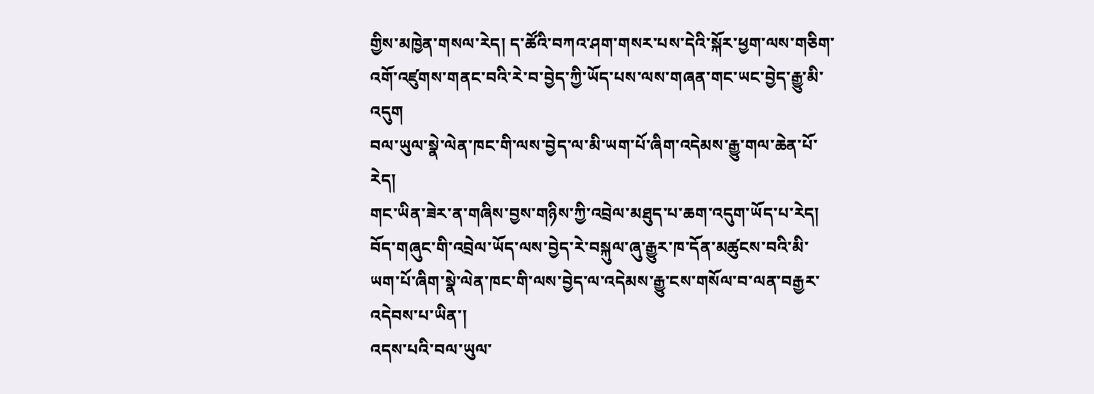གྱིས་མཁྱེན་གསལ་རེད། ད་ཚོའི་བཀའ་ཤག་གསར་པས་དེའི་སྐོར་ཕྱག་ལས་གཅིག་འགོ་འཛུགས་གནང་བའི་རེ་བ་བྱེད་ཀྱི་ཡོད་པས་ལས་གཞན་གང་ཡང་བྱེད་རྒྱུ་མི་འདུག
བལ་ཡུལ་སྣེ་ལེན་ཁང་གི་ལས་བྱེད་ལ་མི་ཡག་པོ་ཞིག་འདེམས་རྒྱུ་གལ་ཆེན་པོ་རེད།
གང་ཡིན་ཟེར་ན་གཞིས་བྱས་གཉིས་ཀྱི་འབྲེལ་མཐུད་པ་ཆག་འདུག་ཡོད་པ་རེད།
བོད་གཞུང་གི་འབྲེལ་ཡོད་ལས་བྱེད་རེ་བསྐུལ་ཞུ་རྒྱུར་ཁ་དོན་མཚུངས་བའི་མི་ཡག་པོ་ཞིག་སྣེ་ལེན་ཁང་གི་ལས་བྱེད་ལ་འདེམས་རྒྱུ་ངས་གསོལ་བ་ལན་བརྒྱར་འདེབས་པ་ཡིན་།
འདས་པའི་བལ་ཡུལ་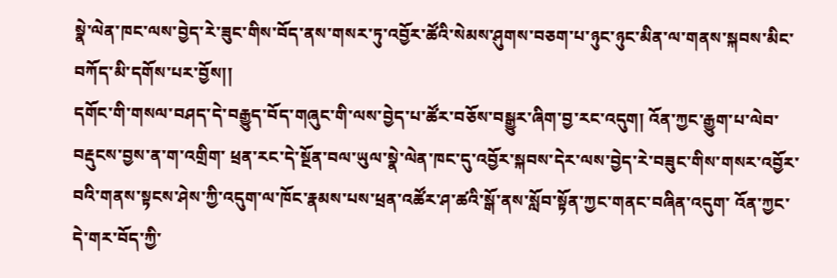སྣེ་ལེན་ཁང་ལས་བྱེད་རེ་ཟུང་གིས་བོད་ནས་གསར་ཏུ་འབྱོར་ཚོའི་སེམས་ཤུགས་བཅག་པ་ཉུང་ཉུང་མིན་ལ་གནས་སྐབས་མིང་བཀོད་མི་དགོས་པར་བྱོས།།
དགོང་གི་གསལ་བཤད་དེ་བརྒྱུད་བོད་གཞུང་གི་ལས་བྱེད་པ་ཚོར་བཅོས་བསྒྱུར་ཞིག་བྱ་རང་འདུག། འོན་ཀྱང་རྒྱུག་པ་ལེབ་བརྡུངས་བྱས་ན་ག་འགྲིག་ ཕྲན་རང་དེ་སྔོན་བལ་ཡུལ་སྣེ་ལེན་ཁང་དུ་འབྱོར་སྐབས་དེར་ལས་བྱེད་རེ་བཟུང་གིས་གསར་འབྱོར་བའི་གནས་སྟངས་ཤེས་ཀྱི་འདུག་ལ་ཁོང་རྣམས་པས་ཕྲན་འཚོར་ཤ་ཚའི་སྒོ་ནས་སློབ་སྟོན་ཀྱང་གནང་བཞིན་འདུག་ འོན་ཀྱང་དེ་གར་བོད་ཀྱི་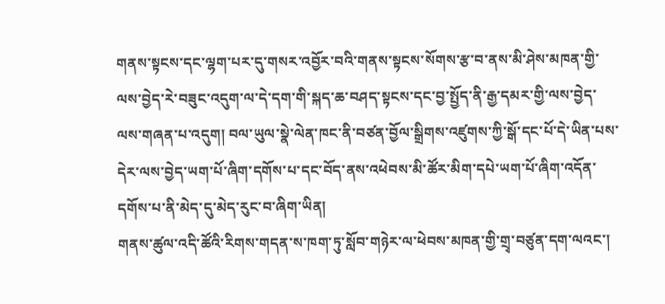གནས་སྟངས་དང་ལྷག་པར་དུ་གསར་འབྱོར་བའི་གནས་སྟངས་སོགས་རྩ་བ་ནས་མི་ཤེས་མཁན་གྱི་ལས་བྱེད་རེ་བཟུང་འདུག་ལ་དེ་དག་གི་སྐད་ཆ་བཤད་སྟངས་དང་བྱ་སྤྱོད་ནི་རྒྱ་དམར་གྱི་ལས་བྱེད་ལས་གཞན་པ་འདུག། བལ་ཡུལ་སྣེ་ལེན་ཁང་ནི་བཙན་བྱོལ་སྒྲིགས་འཛུགས་ཀྱི་སྒོ་དང་པོ་དེ་ཡིན་པས་དེར་ལས་བྱེད་ཡག་པོ་ཞིག་དགོས་པ་དང་བོད་ནས་འཕེབས་མི་ཚོར་མིག་དཔེ་ཡག་པོ་ཞིག་འདོན་དགོས་པ་ནི་མེད་དུ་མེད་རུང་བ་ཞིག་ཡིན།
གནས་ཚུལ་འདི་ཚོའི་རིགས་གདན་ས་ཁག་ཏུ་སློབ་གཉེར་ལ་ཕེབས་མཁན་གྱི་གྲྭ་བཙུན་དག་ལའང་།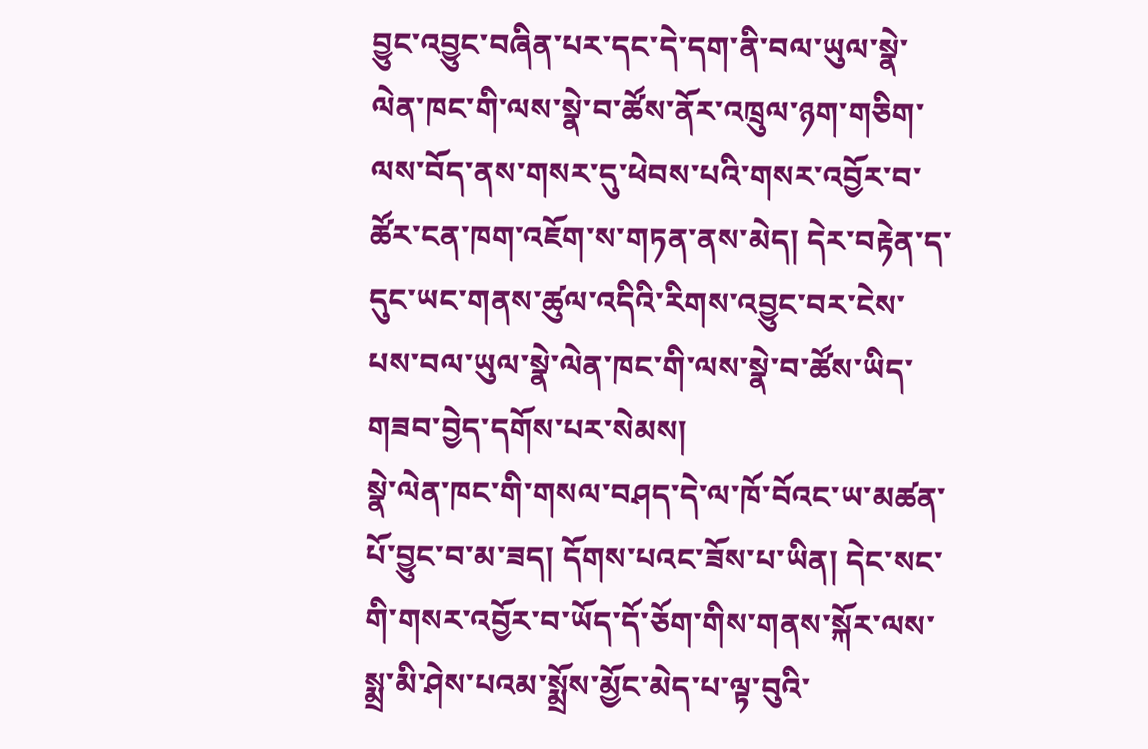བྱུང་འབྱུང་བཞིན་པར་དང་དེ་དག་ནི་བལ་ཡུལ་སྣེ་ལེན་ཁང་གི་ལས་སྣེ་བ་ཚོས་ནོར་འཁྲུལ་ཉག་གཅིག་ལས་བོད་ནས་གསར་དུ་ཕེབས་པའི་གསར་འབྱོར་བ་ཚོར་ངན་ཁག་འཇོག་ས་གཏན་ནས་མེད། དེར་བརྟེན་ད་དུང་ཡང་གནས་ཚུལ་འདིའི་རིགས་འབྱུང་བར་ངེས་པས་བལ་ཡུལ་སྣེ་ལེན་ཁང་གི་ལས་སྣེ་བ་ཚོས་ཡིད་གཟབ་བྱེད་དགོས་པར་སེམས།
སྣེ་ལེན་ཁང་གི་གསལ་བཤད་དེ་ལ་ཁོ་བོའང་ཡ་མཚན་པོ་བྱུང་བ་མ་ཟད། དོགས་པའང་ཟོས་པ་ཡིན། དེང་སང་གི་གསར་འབྱོར་བ་ཡོད་དོ་ཅོག་གིས་གནས་སྐོར་ལས་སྨྲ་མི་ཤེས་པའམ་སྨྲོས་མྱོང་མེད་པ་ལྟ་བུའི་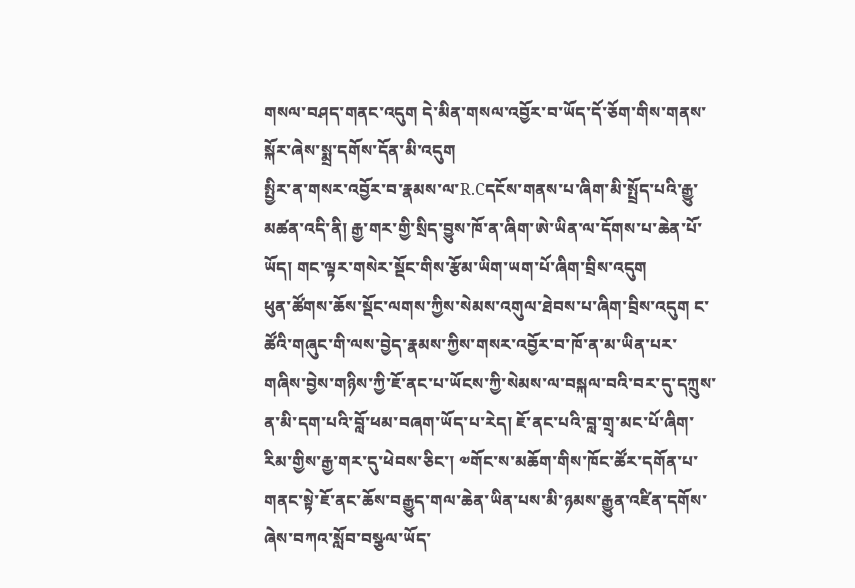གསལ་བཤད་གནང་འདུག དེ་མིན་གསལ་འབྱོར་བ་ཡོད་དོ་ཅོག་གིས་གནས་སྐོར་ཞེས་སྨྲ་དགོས་དོན་མི་འདུག
སྤྱིར་ན་གསར་འབྱོར་བ་རྣམས་ལ་R.Cདངོས་གནས་པ་ཞིག་མི་སྤྲོད་པའི་རྒྱུ་མཚན་འདི་ནི། རྒྱ་གར་གྱི་སྲིད་བྱུས་ཁོ་ན་ཞིག་ཨེ་ཡིན་ལ་དོགས་པ་ཆེན་པོ་ཡོད། གང་ལྟར་གསེར་སྡོང་གིས་རྩོམ་ཡིག་ཡག་པོ་ཞིག་བྲིས་འདུག
ཕུན་ཚོགས་ཆོས་སྡོང་ལགས་ཀྱིས་སེམས་འགུལ་ཐེབས་པ་ཞིག་བྲིས་འདུག ང་ཚོའི་གཞུང་གི་ལས་བྱེད་རྣམས་ཀྱིས་གསར་འབྱོར་བ་ཁོ་ན་མ་ཡིན་པར་གཞིས་བྱེས་གཉིས་ཀྱི་ཇོ་ནང་པ་ཡོངས་ཀྱི་སེམས་ལ་བསྐལ་བའི་བར་དུ་དཀྲུས་ན་མི་དག་པའི་བློ་ཕམ་བཞག་ཡོད་པ་རེད། ཇོ་ནང་པའི་བླ་གྲྭ་མང་པོ་ཞིག་རིམ་གྱིས་རྒྱ་གར་དུ་ཕེབས་ཅིང་། ༧གོང་ས་མཆོག་གིས་ཁོང་ཚོར་དགོན་པ་གནང་སྟེ་ཇོ་ནང་ཆོས་བརྒྱུད་གལ་ཆེན་ཡིན་པས་མི་ཉམས་རྒྱུན་འཛིན་དགོས་ཞེས་བཀའ་སློབ་བསྩལ་ཡོད་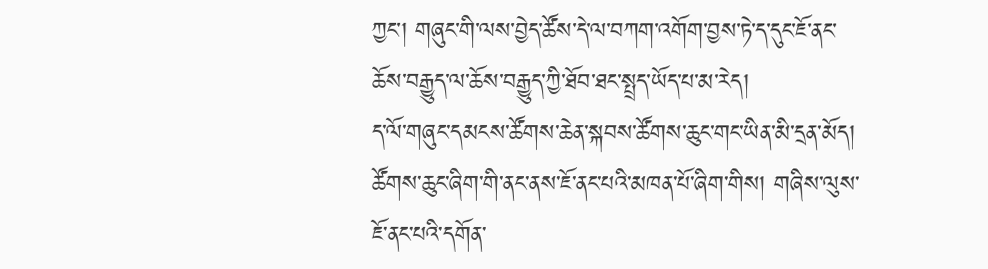ཀྱང་། གཞུང་གི་ལས་བྱེད་ཚོས་དེ་ལ་བཀག་འགོག་བྱས་ཏེ་ད་དུང་ཇོ་ནང་ཆོས་བརྒྱུད་ལ་ཆོས་བརྒྱུད་ཀྱི་ཐོབ་ཐང་སྤྲད་ཡོད་པ་མ་རེད།
ད་ལོ་གཞུང་དམངས་ཚོགས་ཆེན་སྐབས་ཚོགས་ཆུང་གང་ཡིན་མི་དྲན་མོད། ཚོགས་ཆུང་ཞིག་གི་ནང་ནས་ཇོ་ནང་པའི་མཁན་པོ་ཞིག་གིས། གཞིས་ལུས་ཇོ་ནང་པའི་དགོན་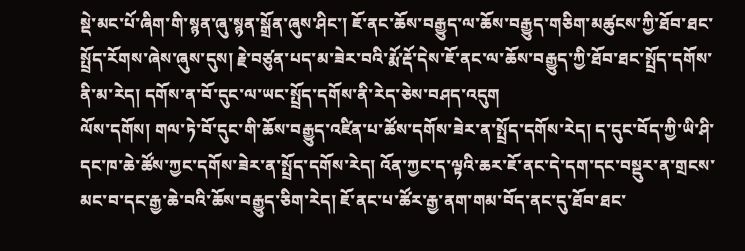སྡེ་མང་པོ་ཞིག་གི་སྙན་ཞུ་སྙན་སྒྲོན་ཞུས་ཤིང་། ཇོ་ནང་ཆོས་བརྒྱུད་ལ་ཆོས་བརྒྱུད་གཅིག་མཚུངས་ཀྱི་ཐོབ་ཐང་སྤྲོད་རོགས་ཞེས་ཞུས་དུས། རྗེ་བཙུན་པད་མ་ཟེར་བའི་རྨོ་རྡོ་དེས་ཇོ་ནང་ལ་ཆོས་བརྒྱུད་ཀྱི་ཐོབ་ཐང་སྤྲོད་དགོས་ནི་མ་རེད། དགོས་ན་བོ་དུང་ལ་ཡང་སྤྲོད་དགོས་ནི་རེད་ཅེས་བཤད་འདུག
ལོས་དགོས། གལ་ཏེ་བོ་དུང་གི་ཆོས་བརྒྱུད་འཛིན་པ་ཚོས་དགོས་ཟེར་ན་སྤྲོད་དགོས་རེད། ད་དུང་བོད་ཀྱི་ཡི་ཤི་དང་ཁ་ཆེ་ཚོས་ཀྱང་དགོས་ཟེར་ན་སྤྲོད་དགོས་རེད། འོན་ཀྱང་ད་ལྟའི་ཆར་ཇོ་ནང་དེ་དག་དང་བསྡུར་ན་གྲངས་མང་བ་དང་རྒྱ་ཆེ་བའི་ཆོས་བརྒྱུད་ཅིག་རེད། ཇོ་ནང་པ་ཚོར་རྒྱ་ནག་གམ་བོད་ནང་དུ་ཐོབ་ཐང་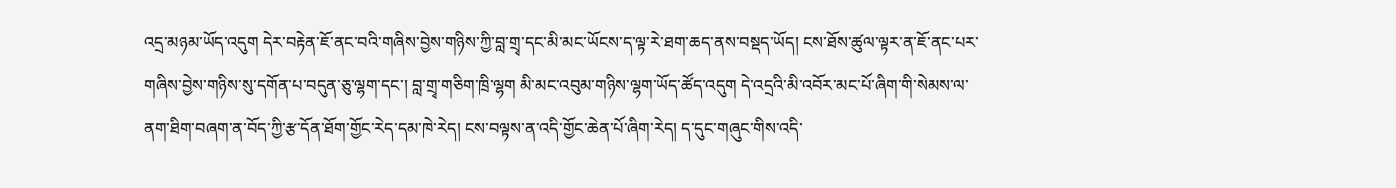འདྲ་མཉམ་ཡོད་འདུག དེར་བརྟེན་ཇོ་ནང་བའི་གཞིས་བྱེས་གཉིས་ཀྱི་བླ་གྲྭ་དང་མི་མང་ཡོངས་ད་ལྟ་རེ་ཐག་ཆད་ནས་བསྡད་ཡོད། ངས་ཐོས་ཚུལ་ལྟར་ན་ཇོ་ནང་པར་གཞིས་བྱེས་གཉིས་སུ་དགོན་པ་བདུན་ཅུ་ལྷག་དང་། བླ་གྲྭ་གཅིག་ཁྲི་ལྷག མི་མང་འབུམ་གཉིས་ལྷག་ཡོད་ཚོད་འདུག དེ་འདྲའི་མི་འབོར་མང་པོ་ཞིག་གི་སེམས་ལ་ནག་ཐིག་བཞག་ན་བོད་ཀྱི་རྩ་དོན་ཐོག་གྱོང་རེད་དམ་ཁེ་རེད། ངས་བལྟས་ན་འདི་གྱོང་ཆེན་པོ་ཞིག་རེད། ད་དུང་གཞུང་གིས་འདི་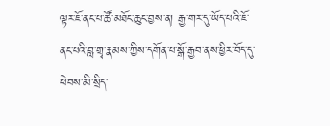ལྟར་ཇོ་ནང་པ་ཚོ་མཐོང་ཆུང་བྱས་ན། རྒྱ་གར་དུ་ཡོད་པའི་ཇོ་ནང་པའི་བླ་གྲྭ་རྣམས་ཀྱིས་དགོན་པ་སྒོ་རྒྱབ་ནས་ཕྱིར་བོད་དུ་ཕེབས་མི་སྲིད་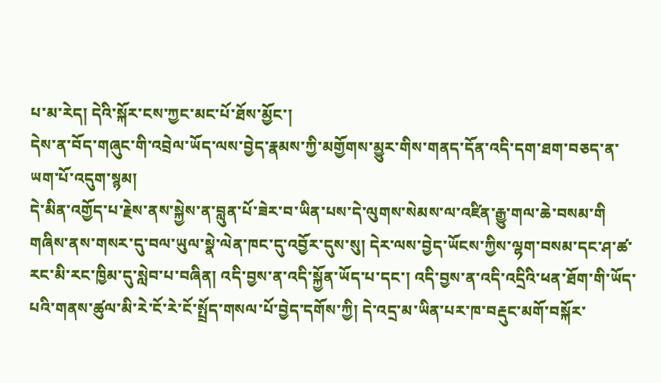པ་མ་རེད། དེའི་སྐོར་ངས་ཀྱང་མང་པོ་ཐོས་མྱོང་།
དེས་ན་བོད་གཞུང་གི་འབྲེལ་ཡོད་ལས་བྱེད་རྣམས་ཀྱི་མགྱོགས་མྱུར་གིས་གནད་དོན་འདི་དག་ཐག་བཅད་ན་ཡག་པོ་འདུག་སྙམ།
དེ་མིན་འགྱོད་པ་རྗེས་ནས་སྐྱེས་ན་བླུན་པོ་ཟེར་བ་ཡིན་པས་དེ་ལུགས་སེམས་ལ་འཛིན་རྒྱུ་གལ་ཆེ་བསམ་གི
གཞིས་ནས་གསར་དུ་བལ་ཡུལ་སྣེ་ལེན་ཁང་དུ་འབྱོར་དུས་སུ། དེར་ལས་བྱེད་ཡོངས་ཀྱིས་ལྷག་བསམ་དང་ཤ་ཚ་རང་མི་རང་ཁྱིམ་དུ་སླེབ་པ་བཞིན། འདི་བྱས་ན་འདི་སྐྱོན་ཡོད་པ་དང་། འདི་བྱས་ན་འདི་འདྲིའི་ཕན་ཐོག་གི་ཡོད་པའི་གནས་ཚུལ་མི་རེ་ངོ་རེ་ངོ་སྤྲོད་གསལ་པོ་བྱེད་དགོས་ཀྱི། དེ་འདྲ་མ་ཡིན་པར་ཁ་བརྡུང་མགོ་བསྐོར་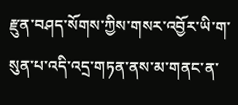རྫུན་བཤད་སོགས་ཀྱིས་གསར་འབྱོར་ཡི་ག་སུན་པ་འདི་འདྲ་གཏན་ནས་མ་གནང་ན་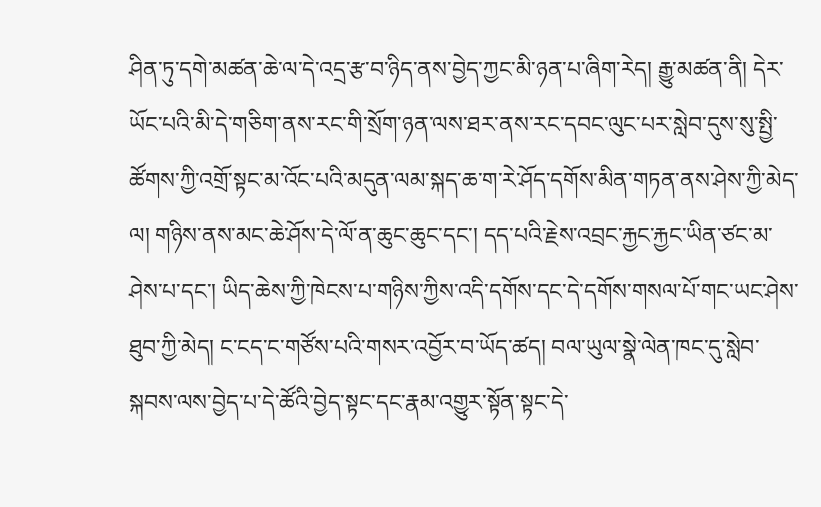ཤིན་ཏུ་དགེ་མཚན་ཆེ་ལ་དེ་འདྲ་རྩ་བ་ཉིད་ནས་བྱེད་ཀྱང་མི་ཉན་པ་ཞིག་རེད། རྒྱུ་མཚན་ནི། དེར་ཡོང་པའི་མི་དེ་གཅིག་ནས་རང་གི་སྲོག་ཉན་ལས་ཐར་ནས་རང་དབང་ལུང་པར་སླེབ་དུས་སུ་སྤྱི་ཚོགས་ཀྱི་འགྲོ་སྟང་མ་འོང་པའི་མདུན་ལམ་སྐད་ཆ་ག་རེ་ཤོད་དགོས་མིན་གཏན་ནས་ཤེས་ཀྱི་མེད་ལ། གཉིས་ནས་མང་ཆེ་ཤོས་དེ་ལོ་ན་ཆུང་ཆུང་དང་། དད་པའི་རྗེས་འབྲང་རྐྱང་རྐྱང་ཡིན་ཙང་མ་ཤེས་པ་དང་། ཡིད་ཆེས་ཀྱི་ཁེངས་པ་གཉིས་ཀྱིས་འདི་དགོས་དང་དེ་དགོས་གསལ་པོ་གང་ཡང་ཤེས་ཐུབ་ཀྱི་མེད། ང་ངད་ང་གཙོས་པའི་གསར་འབྱོར་བ་ཡོད་ཚད། བལ་ཡུལ་སྣེ་ལེན་ཁང་དུ་སླེབ་སྐབས་ལས་བྱེད་པ་དེ་ཚོའི་བྱེད་སྟང་དང་རྣམ་འགྱུར་སྟོན་སྟང་དེ་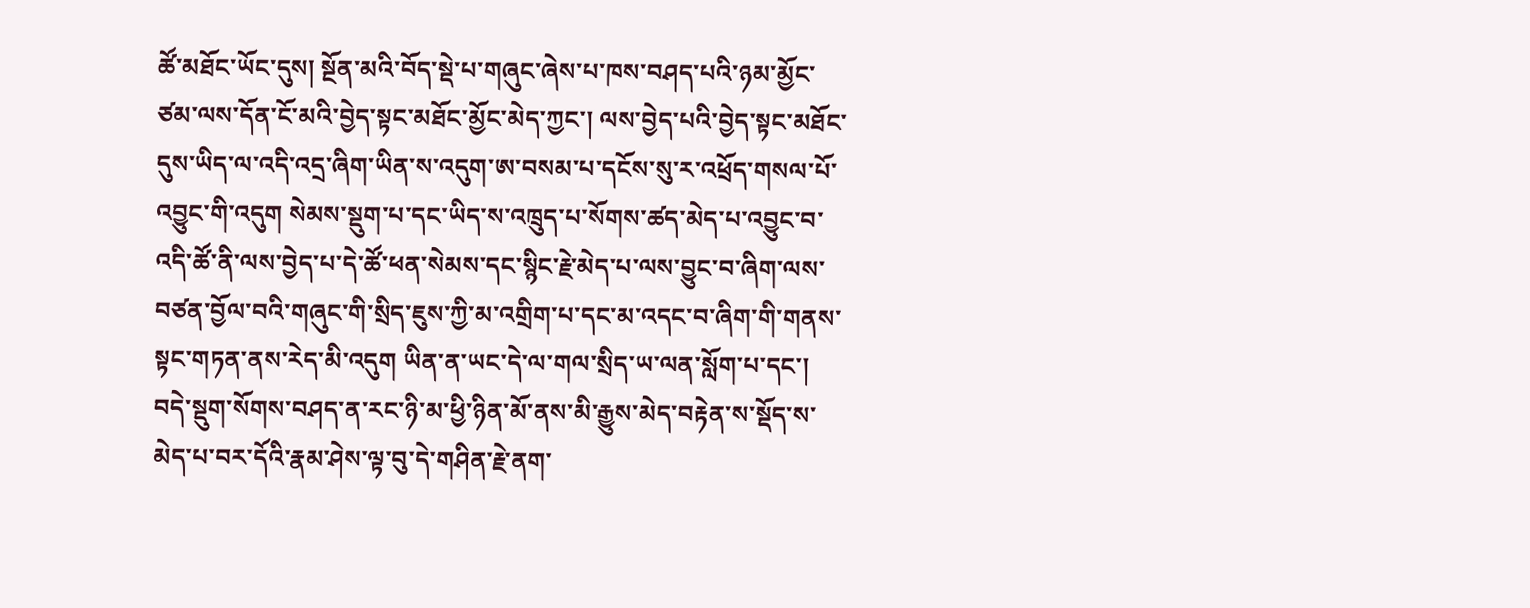ཚོ་མཐོང་ཡོང་དུས། སྔོན་མའི་བོད་སྡེ་པ་གཞུང་ཞེས་པ་ཁས་བཤད་པའི་ཉམ་མྱོང་ཙམ་ལས་དོན་ངོ་མའི་བྱེད་སྟང་མཐོང་མྱོང་མེད་ཀྱང་། ལས་བྱེད་པའི་བྱེད་སྟང་མཐོང་དུས་ཡིད་ལ་འདི་འདྲ་ཞིག་ཡིན་ས་འདུག་ཨ་བསམ་པ་དངོས་སུ་ར་འཕྲོད་གསལ་པོ་འབྱུང་གི་འདུག སེམས་སྡུག་པ་དང་ཡིད་ས་འཁྲུད་པ་སོགས་ཚད་མེད་པ་འབྱུང་བ་འདི་ཚོ་ནི་ལས་བྱེད་པ་དེ་ཚོ་ཕན་སེམས་དང་སྙིང་རྗེ་མེད་པ་ལས་བྱུང་བ་ཞིག་ལས་བཙན་བྱོལ་བའི་གཞུང་གི་སྲིད་ཇུས་ཀྱི་མ་འགྲིག་པ་དང་མ་འདང་བ་ཞིག་གི་གནས་སྟང་གཏན་ནས་རེད་མི་འདུག ཡིན་ན་ཡང་དེ་ལ་གལ་སྲིད་ཡ་ལན་སློག་པ་དང་། བདེ་སྡུག་སོགས་བཤད་ན་རང་ཉི་མ་ཕྱི་ཉིན་མོ་ནས་མི་རྒྱུས་མེད་བརྟེན་ས་སྡོད་ས་མེད་པ་བར་དོའི་རྣམ་ཤེས་ལྟ་བུ་དེ་གཤིན་རྗེ་ནག་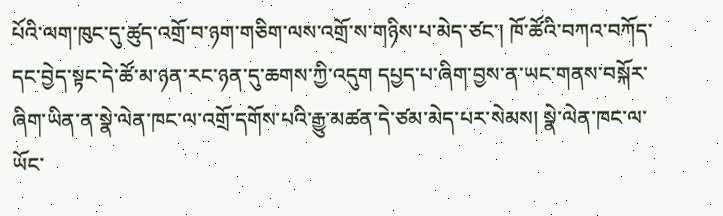པོའི་ལག་ཁུང་དུ་ཚུད་འགྲོ་བ་ཉག་གཅིག་ལས་འགྲོ་ས་གཉིས་པ་མེད་ཙང་། ཁོ་ཚོའི་བཀའ་བཀོད་དང་བྱེད་སྟང་དེ་ཚོ་མ་ཉན་རང་ཉན་དུ་ཆགས་ཀྱི་འདུག དཔྱད་པ་ཞིག་བྱས་ན་ཡང་གནས་བསྐོར་ཞིག་ཡིན་ན་སྣེ་ལེན་ཁང་ལ་འགྲོ་དགོས་པའི་རྒྱུ་མཚན་དེ་ཙམ་མེད་པར་སེམས། སྣེ་ལེན་ཁང་ལ་ཡོང་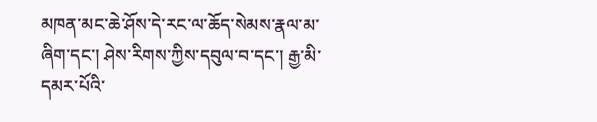མཁན་མང་ཆེ་ཤོས་དེ་རང་ལ་ཆོད་སེམས་རྣལ་མ་ཞིག་དང་། ཤེས་རིགས་ཀྱིས་དབུལ་བ་དང་། རྒྱ་མི་དམར་པོའི་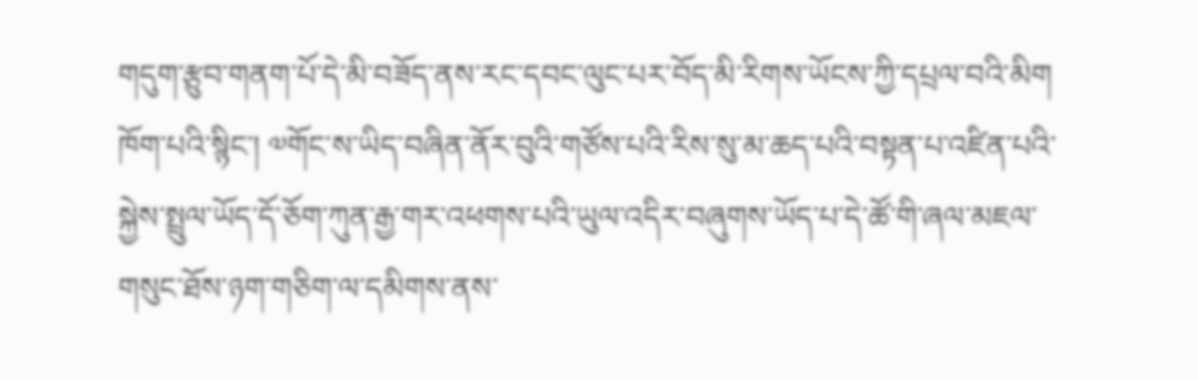གདུག་རྩུབ་གནག་པོ་དེ་མི་བཟོད་ནས་རང་དབང་ལུང་པར་བོད་མི་རིགས་ཡོངས་ཀྱི་དཔྲལ་བའི་མིག ཁོག་པའི་སྙིང་། ༧གོང་ས་ཡིད་བཞིན་ནོར་བུའི་གཙོས་པའི་རིས་སུ་མ་ཆད་པའི་བསྟན་པ་འཛིན་པའི་སྐྱེས་སྤྲུལ་ཡོད་དོ་ཅོག་ཀུན་རྒྱ་གར་འཕགས་པའི་ཡུལ་འདིར་བཞུགས་ཡོད་པ་དེ་ཚོ་གི་ཞལ་མཇལ་གསུང་ཐོས་ཉག་གཅིག་ལ་དམིགས་ནས་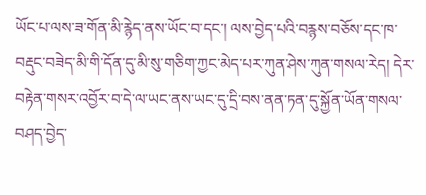ཡོང་པ་ལས་ཟ་གོན་མི་རྙེད་ནས་ཡོང་བ་དང་། ལས་བྱེད་པའི་བརྙས་བཅོས་དང་ཁ་བརྡུང་བཟེད་མི་གི་དོན་དུ་མི་སུ་གཅིག་ཀྱང་མེད་པར་ཀུན་ཤེས་ཀུན་གསལ་རེད། དེར་བརྟེན་གསར་འབྱོར་བ་དེ་ལ་ཡང་ནས་ཡང་དུ་དྲི་བས་ནན་ཏན་དུ་སྐྱོན་ཡོན་གསལ་བཤད་བྱེད་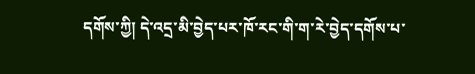དགོས་ཀྱི། དེ་འདྲ་མི་བྱེད་པར་ཁོ་རང་གི་ག་རེ་བྱེད་དགོས་པ་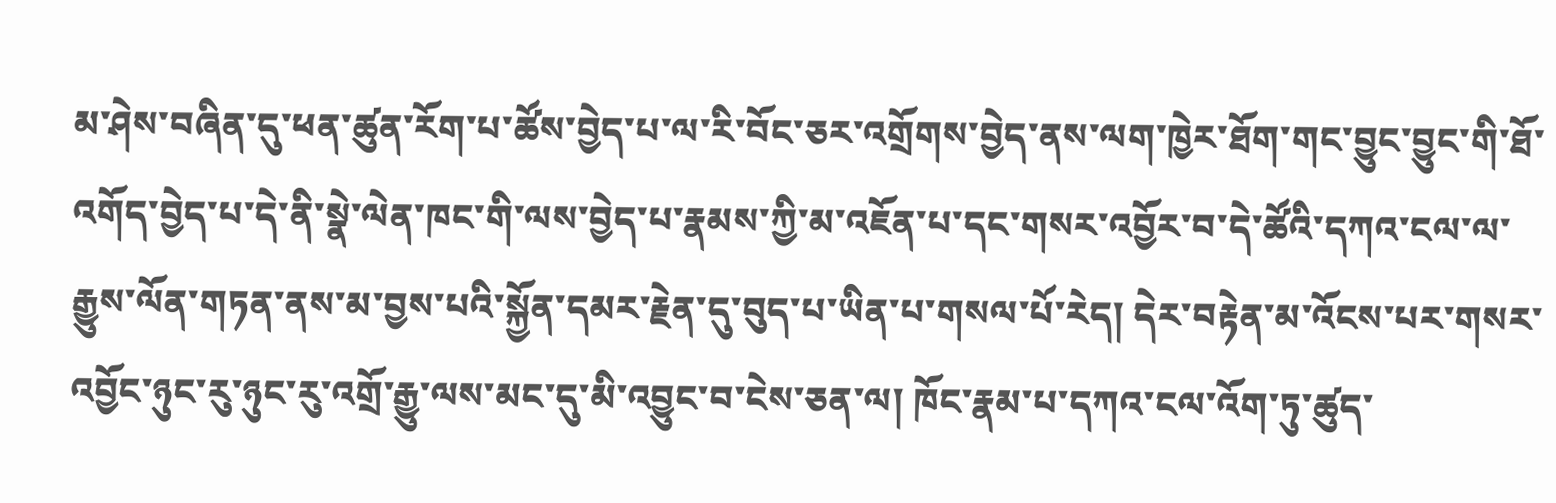མ་ཤེས་བཞིན་དུ་ཕན་ཚུན་རོག་པ་ཚོས་བྱེད་པ་ལ་རི་བོང་ཅར་འགྲོགས་བྱེད་ནས་ལག་ཁྱེར་ཐོག་གང་བྱུང་བྱུང་གི་ཐོ་འགོད་བྱེད་པ་དེ་ནི་སྣེ་ལེན་ཁང་གི་ལས་བྱེད་པ་རྣམས་ཀྱི་མ་འཇོན་པ་དང་གསར་འབྱོར་བ་དེ་ཚོའི་དཀའ་ངལ་ལ་རྒྱུས་ལོན་གཏན་ནས་མ་བྱས་པའི་སྐྱོན་དམར་རྗེན་དུ་བུད་པ་ཡིན་པ་གསལ་པོ་རེད། དེར་བརྟེན་མ་འོངས་པར་གསར་འབྱོང་ཉུང་རུ་ཉུང་རུ་འགྲོ་རྒྱུ་ལས་མང་དུ་མི་འབྱུང་བ་ངེས་ཅན་ལ། ཁོང་རྣམ་པ་དཀའ་ངལ་འོག་ཏུ་ཚུད་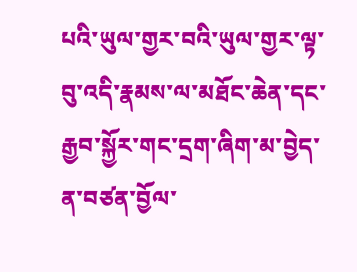པའི་ཡུལ་གྱར་བའི་ཡུལ་གྱར་ལྟ་བུ་འདི་རྣམས་ལ་མཐོང་ཆེན་དང་རྒྱབ་སྐྱོར་གང་དྲག་ཞིག་མ་བྱེད་ན་བཙན་བྱོལ་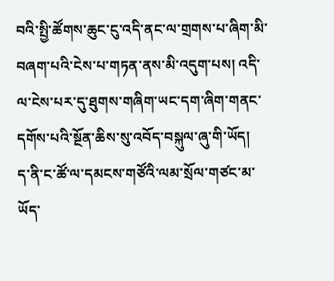བའི་སྤྱི་ཚོགས་ཆུང་ངུ་འདི་ནང་ལ་གྲགས་པ་ཞིག་མི་བཞག་པའི་ངེས་པ་གཏན་ནས་མི་འདུག་པས། འདི་ལ་ངེས་པར་དུ་ཐུགས་གཞིག་ཡང་དག་ཞིག་གནང་དགོས་པའི་སྔོན་ཆིས་སུ་འབོད་བསྐུལ་ཞུ་གི་ཡོད།
ད་ནི་ང་ཚོ་ལ་དམངས་གཙོའི་ལམ་སྲོལ་གཙང་མ་ཡོད་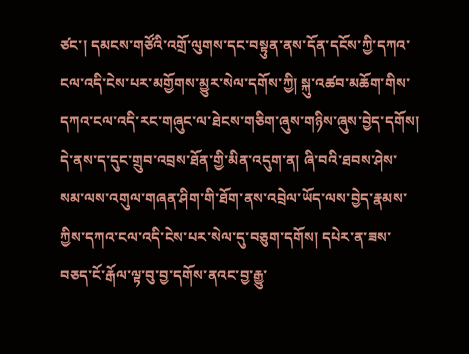ཙང་། དམངས་གཙོའི་འགྲོ་ལུགས་དང་བསྟུན་ནས་དོན་དངོས་ཀྱི་དཀའ་ངལ་འདི་ངེས་པར་མགྱོགས་མྱུར་སེལ་དགོས་ཀྱི། སྐུ་འཚབ་མཆོག་གིས་དཀའ་ངལ་འདི་རང་གཞུང་ལ་ཐེངས་གཅིག་ཞུས་གཉིས་ཞུས་བྱེད་དགོས།
དེ་ནས་ད་དུང་གྲུབ་འབྲས་ཐོན་གྱི་མིན་འདུག་ན། ཞི་བའི་ཐབས་ཤེས་སམ་ལས་འགུལ་གཞན་ཤིག་གི་ཐོག་ནས་འབྲེལ་ཡོད་ལས་བྱེད་རྣམས་ཀྱིས་དཀའ་ངལ་འདི་ངེས་པར་སེལ་དུ་བཅུག་དགོས། དཔེར་ན་ཟས་བཅད་ངོ་རྒོལ་ལྟ་བུ་བྱ་དགོས་ནའང་བྱ་རྒྱུ་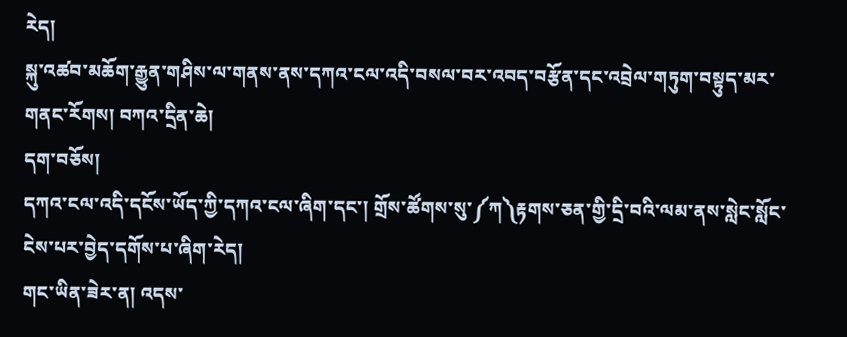རེད།
སྐུ་འཚབ་མཆོག་རྒྱུན་གཤིས་ལ་གནས་ནས་དཀའ་ངལ་འདི་བསལ་བར་འབད་བརྩོན་དང་འབྲེལ་གཏུག་བསྟུད་མར་གནང་རོགས། བཀའ་དྲིན་ཆེ།
དག་བཅོས།
དཀའ་ངལ་འདི་དངོས་ཡོད་ཀྱི་དཀའ་ངལ་ཞིག་དང་། གྲོས་ཚོགས་སུ་༼ཀ༽རྟགས་ཅན་གྱི་དྲི་བའི་ལམ་ནས་སླེང་སློང་ངེས་པར་བྱེད་དགོས་པ་ཞིག་རེད།
གང་ཡིན་ཟེར་ན། འདས་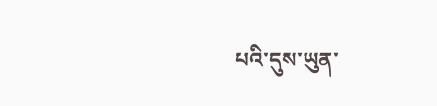པའི་དུས་ཡུན་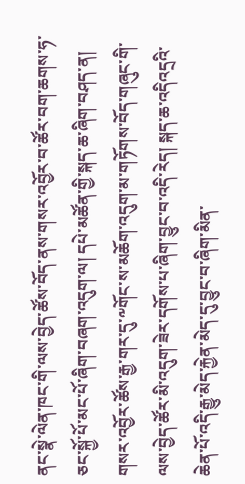ནང་སྣེ་ལེན་ཁང་གི་ལས་བྱེད་ཚོས་བོད་ནས་གསར་འབྱོར་བ་ཚོར་བག་ཆགས་ཧ་ཅང་སྐྱོ་པོ་མང་པོ་ཞིག་བཞག་འདུག་ལ། དཔེ་མཚོན་གྱི་སྐད་ཆ་ཞིག་བཤད་ན། གསར་འབྱོར་ཚོས་རྒྱ་གར་དུ་༸གོང་ས་མཆོག་འདུག་མ་གཏོགས་བོད་གཞུང་གི་ལས་བྱེད་ཚོར་མི་འདུག་ཟེར་དགོས་པ་ཞིག་བྱུང་བ་འདི་རེད། སྐད་ཆ་འདིའདྲའི་ཆེན་པོ་འདི་རྒྱུ་མེད་རྐྱེན་མེད་དུ་བྱུང་བ་ཞིག་མིན་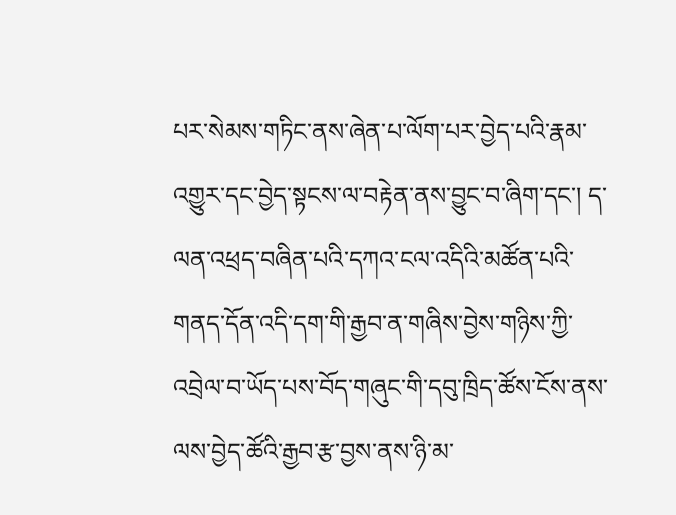པར་སེམས་གཏིང་ནས་ཞེན་པ་ལོག་པར་བྱེད་པའི་རྣམ་འགྱུར་དང་བྱེད་སྟངས་ལ་བརྟེན་ནས་བྱུང་བ་ཞིག་དང་། ད་ལན་འཕྲད་བཞིན་པའི་དཀའ་ངལ་འདིའི་མཚོན་པའི་གནད་དོན་འདི་དག་གི་རྒྱབ་ན་གཞིས་བྱེས་གཉིས་ཀྱི་འབྲེལ་བ་ཡོད་པས་བོད་གཞུང་གི་དབུ་ཁྲིད་ཚོས་ངོས་ནས་ལས་བྱེད་ཚོའི་རྒྱབ་རྩ་བྱས་ནས་ཉི་མ་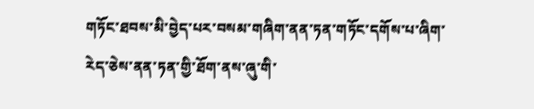གཏོང་ཐབས་མི་བྱེད་པར་བསམ་གཞིག་ནན་ཏན་གཏོང་དགོས་པ་ཞིག་རེད་ཅེས་ནན་ཏན་གྱི་ཐོག་ནས་ཞུ་གི་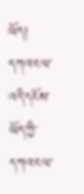ཡོད།
དཀའ་ངལ་འདི་དངོས་ཡོད་ཀྱི་དཀའ་ངལ་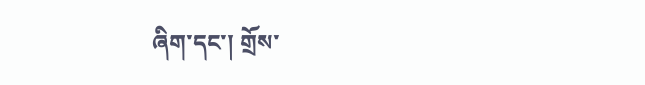ཞིག་དང་། གྲོས་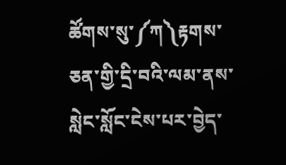ཚོགས་སུ་༼ཀ༽རྟགས་ཅན་གྱི་དྲི་བའི་ལམ་ནས་སླེང་སློང་ངེས་པར་བྱེད་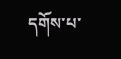དགོས་པ་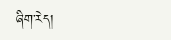ཞིག་རེད།